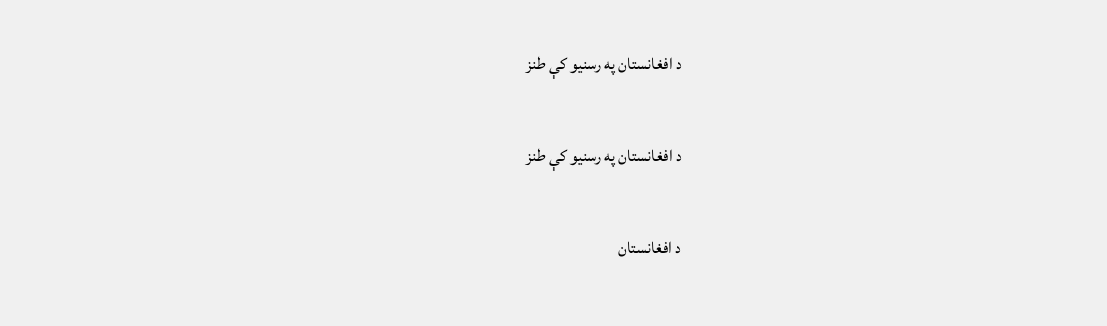د افغانستان په رسنیو کې طنز

د افغانستان په رسنیو کې طنز

د افغانستان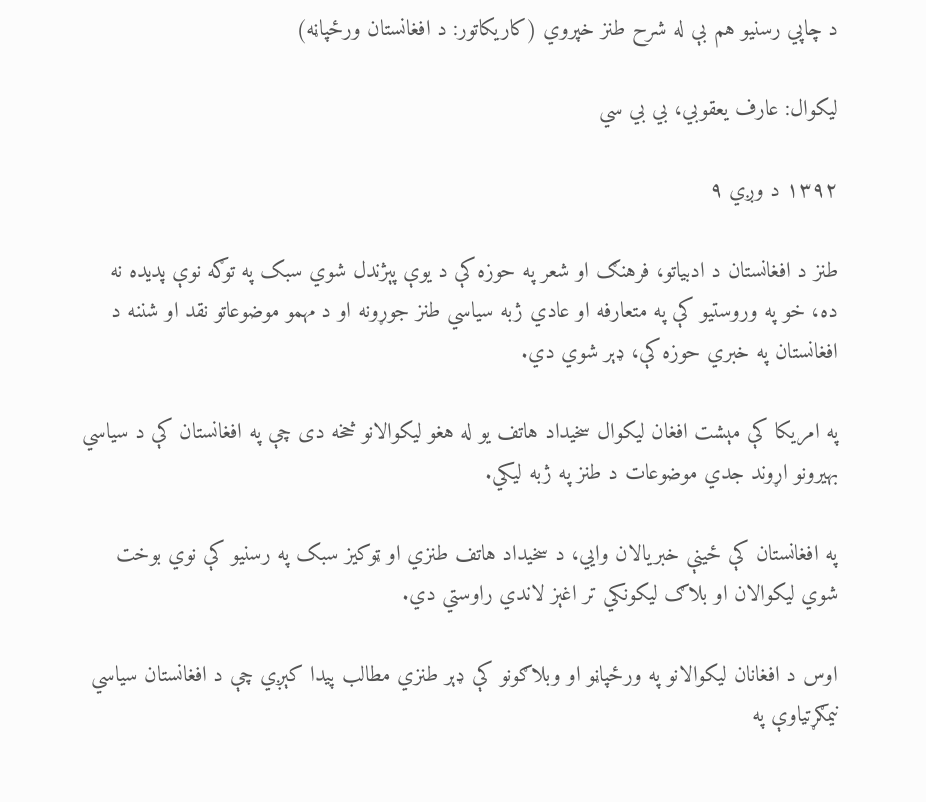د چاپي رسنيو هم بې له شرح طنز خپروي (کاریکاتور: د افغانستان ورځپاڼه)

لیکوال: عارف یعقوبي، بي بي سي

۱۳۹۲ د وږي ۹

طنز د افغانستان د ادبیاتو، فرهنګ او شعر په حوزه کې د یوې پېژندل شوي سبک په توګه نوې پديده نه ده، خو په وروستیو کې په متعارفه او عادي ژبه سیاسي طنز جوړونه او د مهمو موضوعاتو نقد او شننه د افغانستان په خبري حوزه کې، ډېر شوي دي.

په امريکا کې مېشت افغان ليکوال سخیداد هاتف یو له هغو ليکوالانو څخه دی چې په افغانستان کې د سیاسي بهیرونو اړوند جدي موضوعات د طنز په ژبه لیکي.

په افغانستان کې ځینې خبریالان وايي، د سخیداد هاتف طنزي او ټوکيز سبک په رسنیو کې نوي بوخت شوي ليکوالان او بلاګ لیکونکي تر اغېز لاندي راوستي دي.

اوس د افغانان لیکوالانو په ورځپاڼو او وبلاګونو کې ډېر طنزي مطالب پیدا کېږي چې د افغانستان سیاسي نیمګړتیاوې په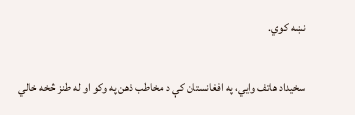نښه کوي.

سخیداد هاتف وايي، په افغانستان کې د مخاطب ذهن په وکو او له طنز څخه خالي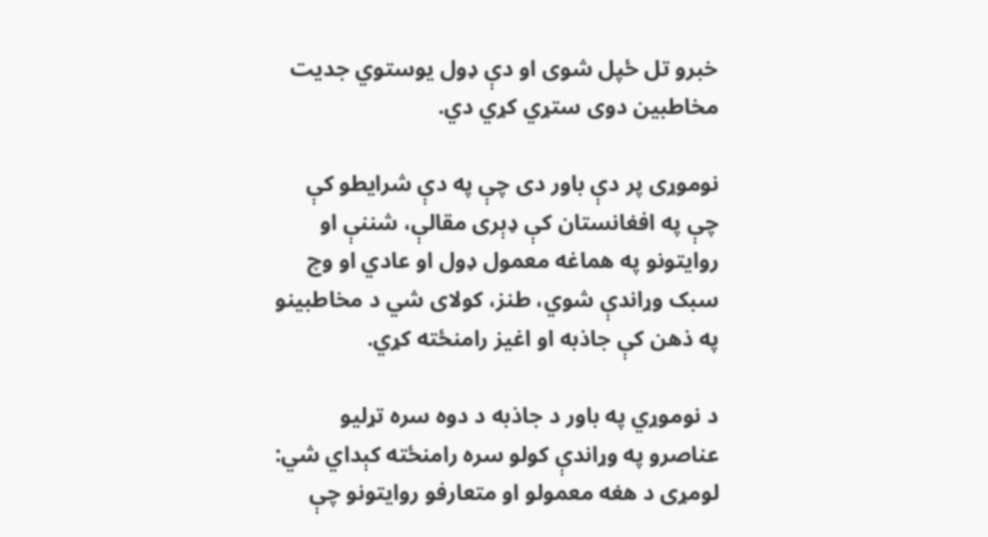خبرو تل ځپل شوی او دې ډول یوستوي جدیت مخاطبين دوی ستړي کړي دي.

نوموړی پر دې باور دی چې په دې شرايطو کې چې په افغانستان کې ډېری مقالې، شننې او روایتونو په هماغه معمول ډول او عادي او وچ سبک وړاندې شوي، طنز، کولای شي د مخاطبینو په ذهن کې جاذبه او اغيز رامنځته کړي.

د نوموړي په باور د جاذبه د دوه سره تړلیو عناصرو په وړاندې کولو سره رامنځته کېداي شي: لومړی د هغه معمولو او متعارفو روایتونو چې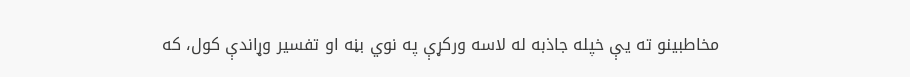مخاطبینو ته یې خپله جاذبه له لاسه ورکړې په نوي بڼه او تفسير وړاندې کول، که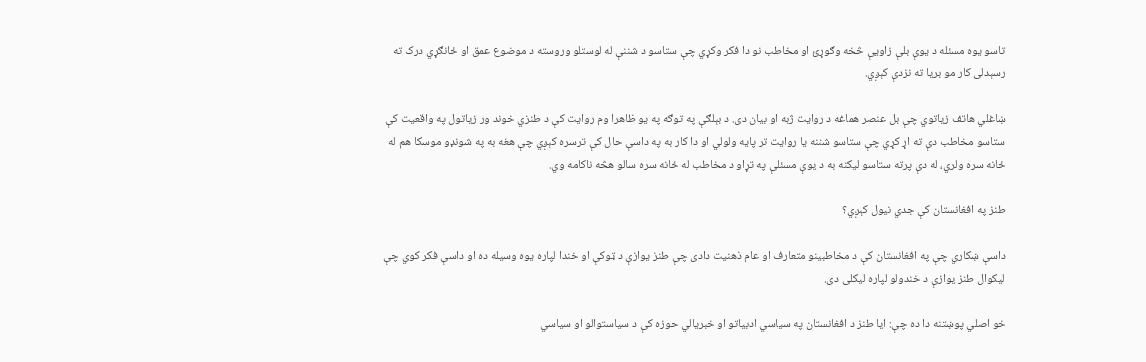تاسو یوه مسئله د یوې بلې زاويې څخه وګوړئ او مخاطب نو دا فکر وکړي چې ستاسو د شننې له لوستلو وروسته د موضوع عمق او ځانګړي درک ته رسېدلی کار مو بریا ته نزدې کېږي.

ښاغلي هاتف زياتوي چې بل عنصر هماغه د روایت ژبه او بیان دی. د بېلګې په توګه په یو ظاهرا وم روایت کې د طنزي خوند ور زیاتول په واقعیت کې ستاسو مخاطب دې ته اړ کړي چې ستاسو شننه یا روایت تر پایه ولولي او دا کار به په داسې حال کې ترسره کېږي چې هغه به په شونډو موسکا هم له ځانه سره ولري، له دې پرته ستاسو لیکنه به د یوې مسئلې په تړاو د مخاطب له ځانه سره سالو هڅه ناکامه وي.

طنز په افغانستان کې جدي نیول کېږي؟

داسې ښکاري چې په افغانستان کې د مخاطبینو متعارف او عام ذهنیت دادی چې طنز یوازې د ټوکې او خندا لپاره یوه وسیله ده او داسې فکر کوي چې لیکوال طنز یوازې د خندولو لپاره لیکلی دی.

خو اصلي پوښتنه دا ده چې: ایا طنز د افغانستان په سیاسي ادبیاتو او خبریالي حوزه کې د سیاستوالو او سیاسي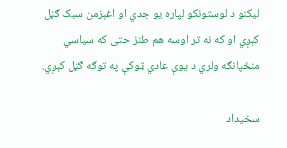لیکنو د لوستونکو لپاره یو جدي او اغېزمن سبک ګڼل کېږي او که نه تر اوسه هم طنز حتی که سیاسي منځپانګه ولري د یوې عادي ټوکې په توګه ګڼل کېږي.

سخیداد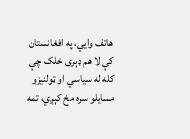هاتف وايي، په افغانستان کې لا هم ډېری خلک چې کله له سیاسي او ټولنیزو مسایلو سره مخ کېږي، تمه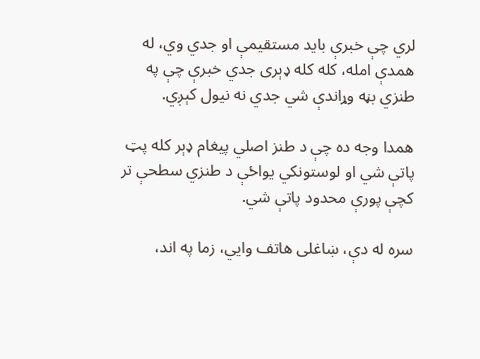لري چې خبرې باید مستقیمې او جدي وي، له همدې امله، کله کله ډېری جدي خبرې چې په طنزي بڼه وړاندې شي جدي نه نیول کېږي.

همدا وجه ده چې د طنز اصلي پیغام ډېر کله پټ پاتې شي او لوستونکي یواځې د طنزي سطحې تر کچې پورې محدود پاتې شي.

سره له دې، ښاغلی هاتف وايي، زما په اند،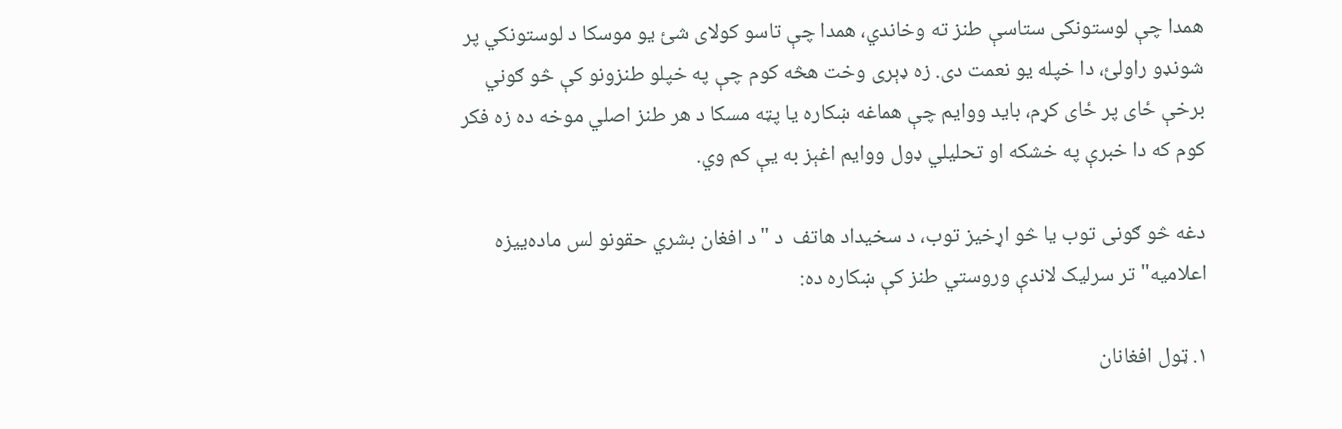همدا چې لوستونکی ستاسې طنز ته وخاندي، همدا چې تاسو کولای شئ یو موسکا د لوستونکي پر شونډو راولئ، دا خپله یو نعمت دی. زه ډېری وخت هڅه کوم چې په خپلو طنزونو کې څو ګوني برخې ځای پر ځای کړم، باید ووایم چې هماغه ښکاره یا پټه مسکا د هر طنز اصلي موخه ده زه فکر کوم که دا خبرې په خشکه او تحلیلي ډول ووایم اغېز به یې کم وي.

دغه څو ګونی توب یا څو اړخیز توب، د سخیداد هاتف  د "د افغان بشري حقونو لس ماده‌ییزه اعلامیه" تر سرليک لاندې وروستي طنز کې ښکاره‌ ده:

۱. ټول افغانان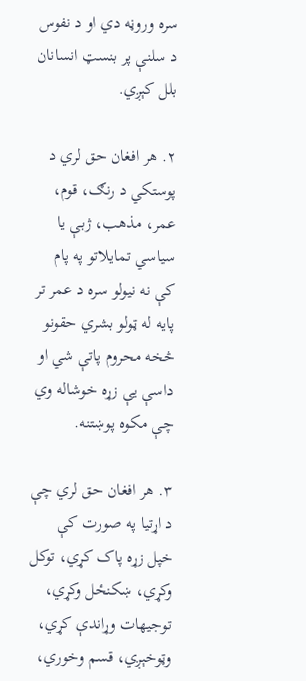سره وروڼه دي او د نفوس د سلنې پر بنسټ انسانان بلل کېږي.

۲. هر افغان حق لري د پوستکي د رنګ، قوم، عمر، مذهب، ژبې یا سیاسي تمایلاتو په پام کې نه نیولو سره د عمر تر پایه له ټولو بشري حقونو څخه محروم پاتې شي او داسې یې زړه خوشاله وي چې مکوه پوښتنه.

۳. هر افغان حق لري چې د اړتیا په صورت کې خپل زړه پاک کړي، توکل وکړي، ښکنځل وکړي، توجیهات وړاندې کړي، وټوخېږي، قسم وخوري،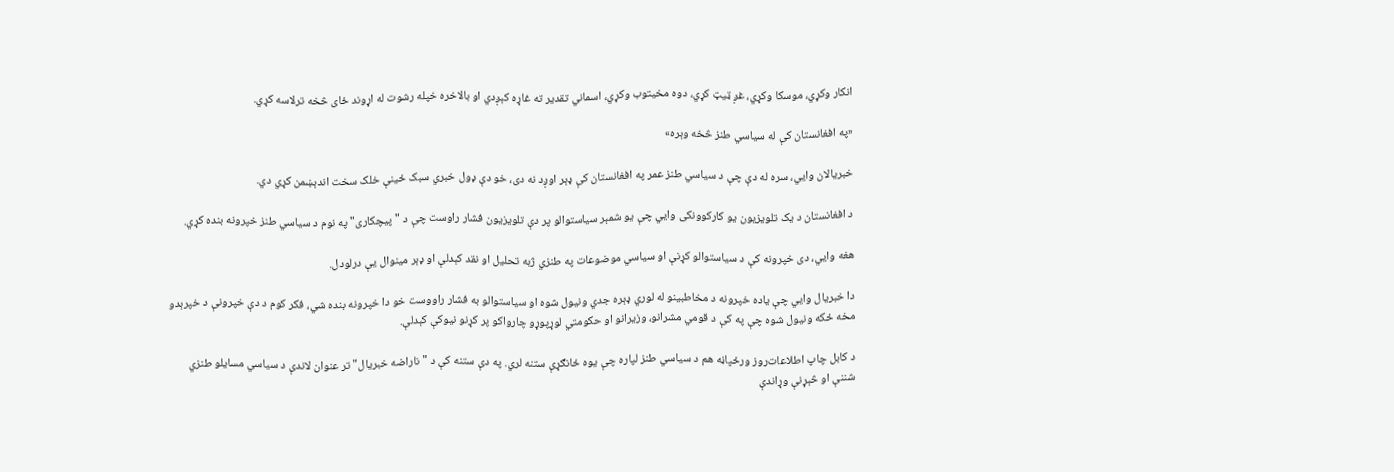انکار وکړي، موسکا وکړي، غږ ټیټ کړي، دوه مخيتوب وکړي، اسماني تقدیر ته غاړه کېږدي او بالاخره خپله رشوت له اړوند ځای څخه ترلاسه کړي.

«په افغانستان کې له سیاسي طنز څخه وېره»

خبریالان وایي، سره له دې چې د سیاسي طنز عمر په افغانستان کې ډېر اوږد نه دی، خو دې ډول خبري سبک ځینې خلک سخت اندېښمن کړي دي.

د افغانستان د یک تلویزیون یو کارکوونکی وایي چې یو شمېر سیاستوالو پر دې تلویزیون فشار راوست چې د "پیچکاری" په نوم د سیاسي طنز خپرونه بنده کړي.

هغه وايي، دی خپرونه کې د سیاستوالو کړنې او سیاسي موضوعات په طنزي ژبه تحلیل او نقد کېدلې او ډېر مینوال یې درلودل.

دا خبریال وایي چې یاده خپرونه د مخاطبینو له لوري ډېره جدي ونیول شوه او سياستوالو به فشار راووست خو دا خپرونه بنده شي، فکر کوم د دې خپرونې د خپرېدو مخه ځکه ونیول شوه چې په کې د قومي مشرانو، وزیرانو او حکومتي لوړپوړو چارواکو پر کړنو نیوکې کېدلې.

د کابل چاپ اطلاعات‌روز ورځپاڼه هم د سیاسي طنز لپاره چې یوه ځانګړې ستنه لري. په دې ستنه کې د "ناراضه خبریال" تر عنوان لاندې د سیاسي مسایلو طنزي شننې او څېړنې وړاندې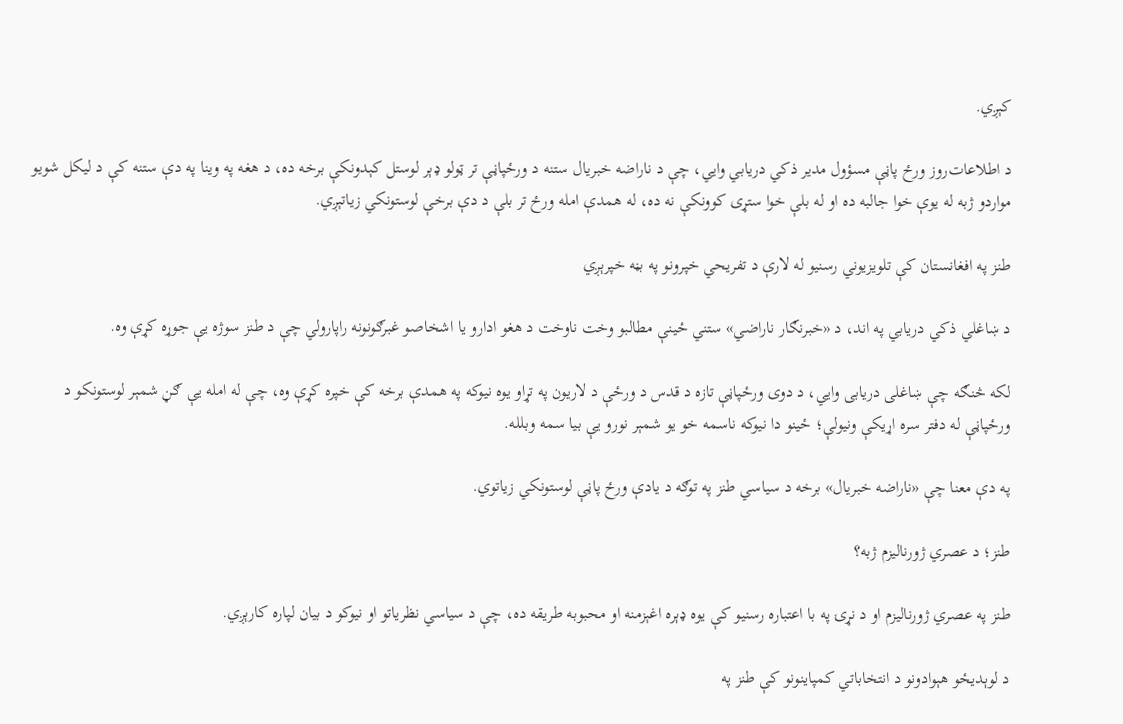کېږي.

د اطلاعات‌روز ورځ پاڼې مسؤول مدیر ذکي دریابي وايي، چې د ناراضه خبریال ستنه د ورځپاڼې تر ټولو ډېر لوستل کېدونکې برخه ده، د هغه په وینا په دې ستنه کې د لیکل شویو مواردو ژبه‌ له یوې خوا جالبه ده او له بلې خوا ستړی کوونکې نه ده، له همدې امله ورځ تر بلې د دې برخې لوستونکي زیاتېږي.

طنز په افغانستان کې تلویزیوني رسنیو له لارې د تفریحي خپرونو په بڼه خپرېږي

د ښاغلي ذکي دریابي په اند، د «خبرنګار ناراضي» ستني ځینې مطالبو وخت ناوخت د هغو ادارو یا اشخاصو غبرګونونه راپارولي چې د طنز سوژه یې جوړه کړې وه.

لکه څنګه چې ښاغلی دریابی وایي، د دوی ورځپاڼې تازه د قدس د ورځې د لاریون په تړاو یوه نیوکه په همدې برخه کې خپره کړې وه، چې له امله یې ګڼ شمېر لوستونکو د ورځپاڼې له دفتر سره اړیکې ونیولې؛ ځینو دا نیوکه ناسمه خو یو شمېر نورو یې بیا سمه وبلله.

په دې معنا چې «ناراضه خبریال» برخه د سیاسي طنز په توګه د یادې ورځ پاڼې لوستونکي زیاتوي.

طنز؛ د عصري ژورنالیزم ژبه؟

طنز په عصري ژورنالیزم او د نړۍ په با اعتباره رسنیو کې یوه ډېره اغېزمنه او محبوبه طریقه ده، چې د سیاسي نظریاتو او نیوکو د بیان لپاره کارېږي.

د لوېدیځو هېوادونو د انتخاباتي کمپاینونو کې طنز په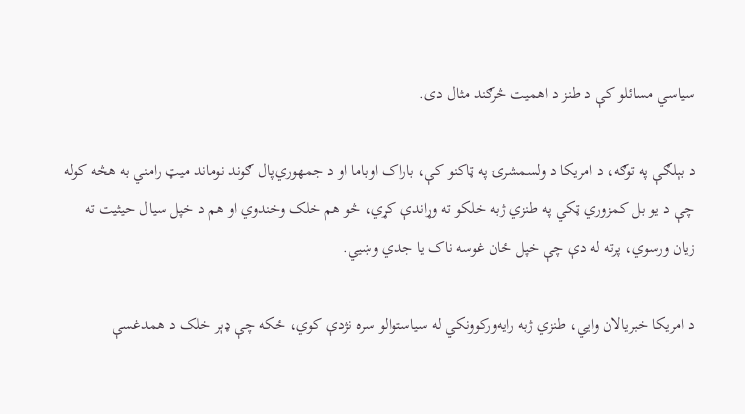سیاسي مسائلو کې د طنز د اهمیت څرګند مثال دی.

د بېلګې په توګه، د امریکا د ولسمشرۍ په ټاکنو کې، باراک اوباما او د جمهوري‌پال ګوند نوماند میټ رامني به هڅه کوله چې د یو بل کمزوري ټکي په طنزي ژبه خلکو ته وړاندې کړي، څو هم خلک وخندوي او هم د خپل سیال حیثیت ته زیان ورسوي، پرته له دې چې خپل ځان غوسه ناک یا جدي وښيي.

د امریکا خبریالان وایي، طنزي ژبه رایه‌ورکوونکي له سیاستوالو سره نژدې کوي، ځکه چې ډېر خلک د همدغسې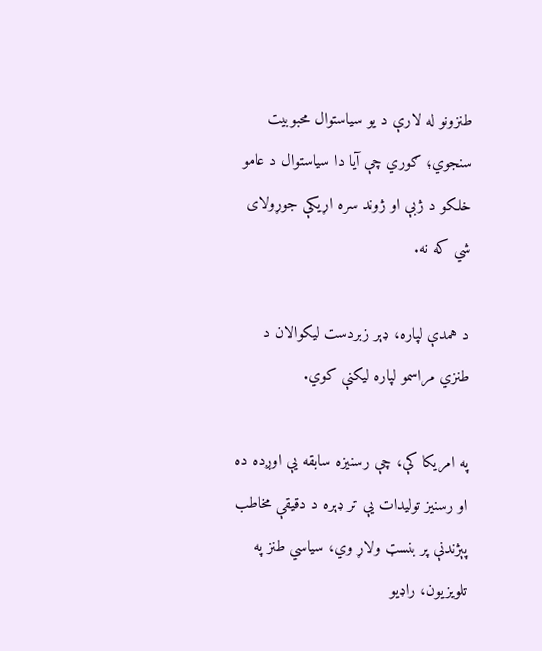طنزونو له لارې د یو سیاستوال محبوبیت سنجوي؛ ګوري چې آیا دا سیاستوال د عامو خلکو د ژبې او ژوند سره اړیکې جوړولای شي که نه.

د همدې لپاره، ډېر زبردست لیکوالان د طنزي مراسمو لپاره لیکنې کوي.

په امریکا کې، چې رسنیزه سابقه یې اوږده ده او رسنیز تولیدات یې تر ډېره د دقیقې مخاطب پېژندنې پر بنسټ ولاړ وي، سیاسي طنز په تلویزیون، راډیو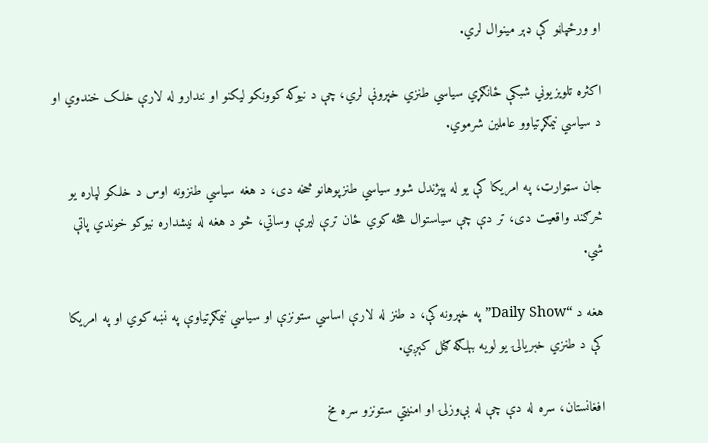او ورځپاڼو کې ډېر مینوال لري.

اکثره تلویزیوني شبکې ځانګړي سیاسي طنزي خپرونې لري، چې د نیوکه کوونکو لیکنو او نندارو له لارې خلک خندوي او د سیاسي نیمګړتیاوو عاملین شرموي.

جان سټوارټ، په امریکا کې یو له پېژندل شوو سیاسي طنزپوهانو څخه دی، د هغه سیاسي طنزونه اوس د خلکو لپاره یو څرګند واقعیت دی، تر دې چې سیاستوال هڅه کوي ځان ترې لیرې وساتي، څو د هغه له نیشداره نیوکو خوندي پاتې شي.

هغه د “Daily Show” په خپرونه کې، د طنز له لارې اساسي ستونزې او سیاسي نیمګړتیاوې په نښه کوي او په امریکا کې د طنزي خبریالۍ یو لویه بېلګه ګڼل کېږي.

افغانستان، سره له دې چې له بې‌وزلۍ او امنیتي ستونزو سره مخ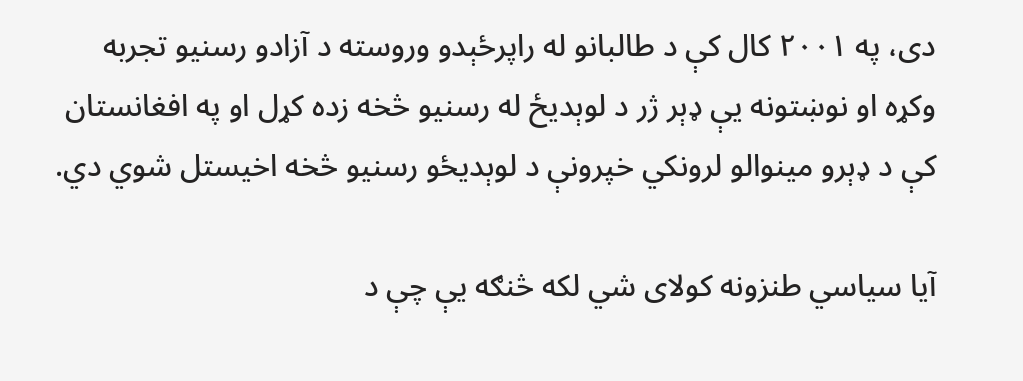دی، په ۲۰۰۱ کال کې د طالبانو له راپرځېدو وروسته د آزادو رسنیو تجربه وکړه او نوښتونه یې ډېر ژر د لوېدیځ له رسنیو څخه زده کړل او په افغانستان کې د ډېرو مینوالو لرونکي خپرونې د لوېدیځو رسنیو څخه اخیستل شوي دي.

آیا سیاسي طنزونه کولای شي لکه څنګه یې چې د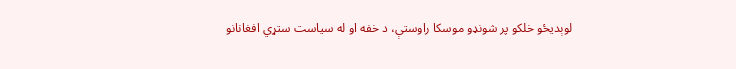لوېدیځو خلکو پر شونډو موسکا راوستې، د خفه او له سیاست ستړي افغانانو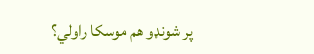پر شونډو هم موسکا راولي؟